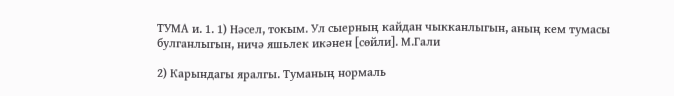ТУМА и. 1. 1) Нәсел, токым. Ул сыерның кайдан чыкканлыгын, аның кем тумасы булганлыгын, ничә яшьлек икәнен [сөйли]. М.Гали

2) Карындагы яралгы. Туманың нормаль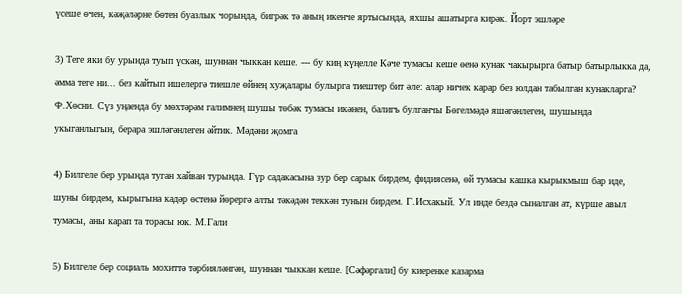үсеше өчен, кәҗәләрне бөтен буазлык чорында, бигрәк тә аның икенче яртысында, яхшы ашатырга кирәк. Йорт эшләре

3) Теге яки бу урында туып үскән, шуннан чыккан кеше. --- бу киң күңелле Кәче тумасы кеше өенә кунак чакырырга батыр батырлыкка да, әмма теге ни... без кайтып ишелергә тиешле өйнең хуҗалары булырга тиештер бит әле: алар ничек карар без юлдан табылган кунакларга? Ф.Хөсни. Сүз уңаенда бу мөхтәрәм галимнең шушы төбәк тумасы икәнен, балигъ булганчы Бөгелмәдә яшәгәнлеген, шушында укыганлыгын, берара эшләгәнлеген әйтик. Мәдәни җомга

4) Билгеле бер урында туган хайван турында. Гүр садакасына зур бер сарык бирдем, фидиясенә, өй тумасы кашка кырыкмыш бар иде, шуны бирдем, кырыгына кадәр өстенә йөрергә алты тәкәдән теккән тунын бирдем. Г.Исхакый. Ул инде бездә сыналган ат, күрше авыл тумасы, аны карап та торасы юк. М.Гали

5) Билгеле бер социаль мохиттә тәрбияләнгән, шуннан чыккан кеше. [Сәфәргали] бу киеренке казарма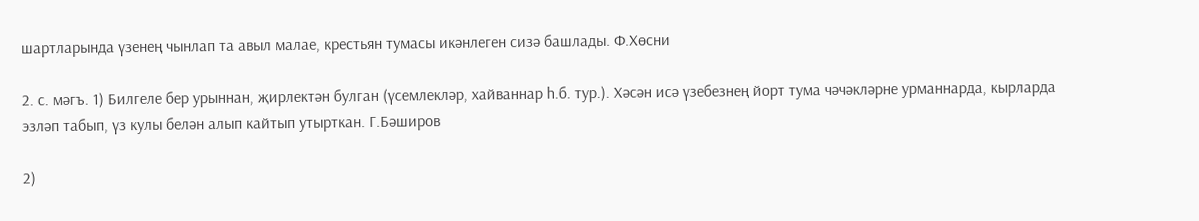шартларында үзенең чынлап та авыл малае, крестьян тумасы икәнлеген сизә башлады. Ф.Хөсни

2. с. мәгъ. 1) Билгеле бер урыннан, җирлектән булган (үсемлекләр, хайваннар һ.б. тур.). Хәсән исә үзебезнең йорт тума чәчәкләрне урманнарда, кырларда эзләп табып, үз кулы белән алып кайтып утырткан. Г.Бәширов

2)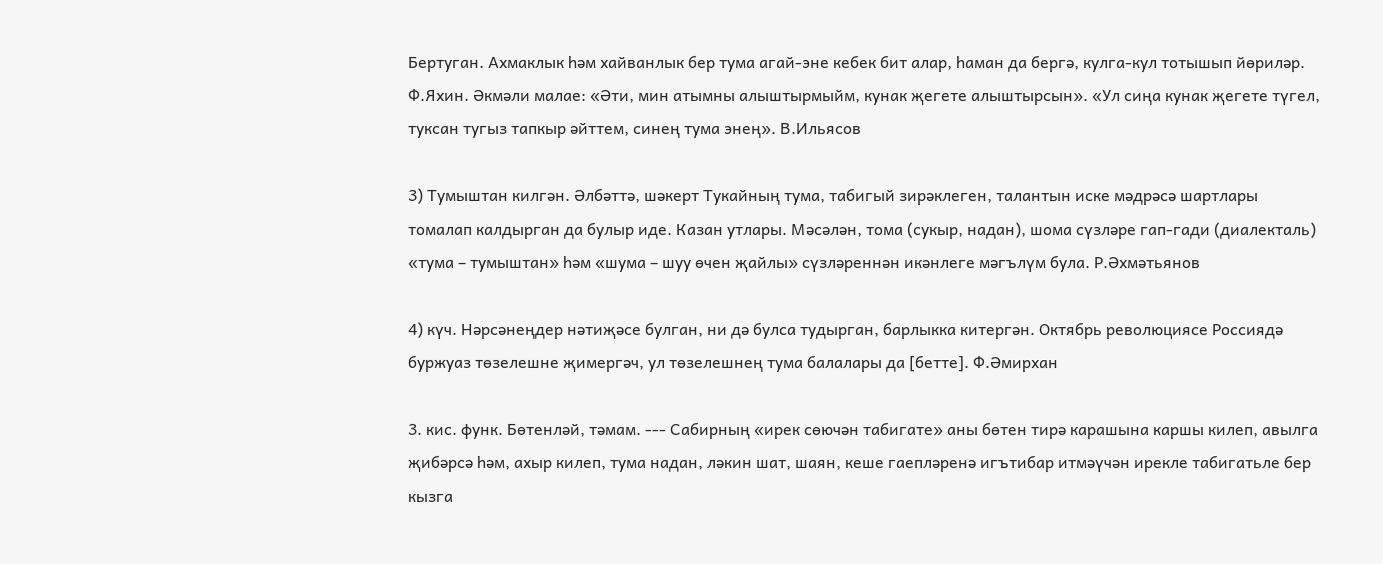Бертуган. Ахмаклык һәм хайванлык бер тума агай-эне кебек бит алар, һаман да бергә, кулга-кул тотышып йөриләр. Ф.Яхин. Әкмәли малае: «Әти, мин атымны алыштырмыйм, кунак җегете алыштырсын». «Ул сиңа кунак җегете түгел, туксан тугыз тапкыр әйттем, синең тума энең». В.Ильясов

3) Тумыштан килгән. Әлбәттә, шәкерт Тукайның тума, табигый зирәклеген, талантын иске мәдрәсә шартлары томалап калдырган да булыр иде. Казан утлары. Мәсәлән, тома (сукыр, надан), шома сүзләре гап-гади (диалекталь) «тума – тумыштан» һәм «шума – шуу өчен җайлы» сүзләреннән икәнлеге мәгълүм була. Р.Әхмәтьянов

4) күч. Нәрсәнеңдер нәтиҗәсе булган, ни дә булса тудырган, барлыкка китергән. Октябрь революциясе Россиядә буржуаз төзелешне җимергәч, ул төзелешнең тума балалары да [бетте]. Ф.Әмирхан

3. кис. функ. Бөтенләй, тәмам. --- Сабирның «ирек сөючән табигате» аны бөтен тирә карашына каршы килеп, авылга җибәрсә һәм, ахыр килеп, тума надан, ләкин шат, шаян, кеше гаепләренә игътибар итмәүчән ирекле табигатьле бер кызга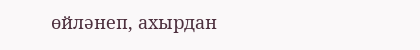өйләнеп, ахырдан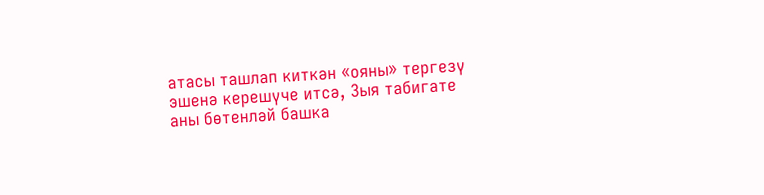атасы ташлап киткән «ояны» тергезү эшенә керешүче итсә, Зыя табигате аны бөтенләй башка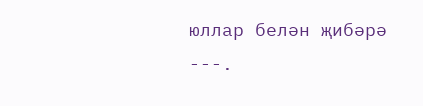юллар белән җибәрә ---.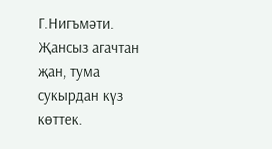Г.Нигъмәти. Җансыз агачтан җан, тума сукырдан күз көттек.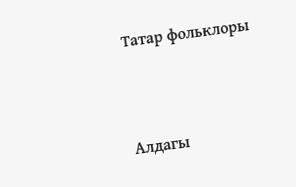Татар фольклоры



Алдагы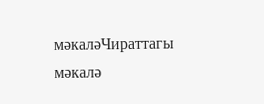мәкаләЧираттагы мәкалә